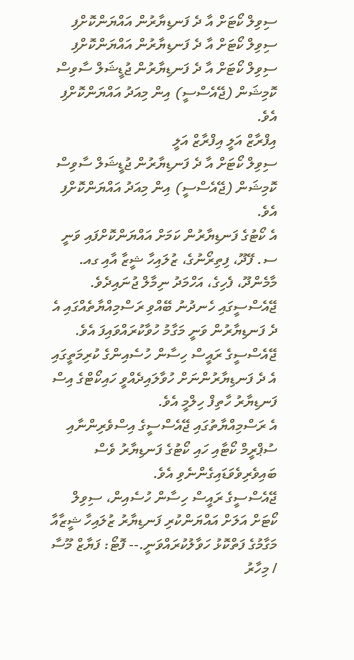ސިވިލް ކޯޓަށް އާ ދެ ފަނޑިޔާރުން އައްޔަންކޮށްފި
ސިވިލް ކޯޓަށް އާ ދެ ފަނޑިޔާރުން އައްޔަންކޮށްފި
ސިވިލް ކޯޓަށް އާ ދެ ފަނޑިޔާރުން ޖުޑީޝަލް ސާވިސް ކޮމިޝަން (ޖޭއެސްސީ) އިން މިއަދު އައްޔަންކޮށްފި އެވެ.
އިފްރާޒް އަލީ އިފްރާޒް އަލީ
ސިވިލް ކޯޓަށް އާ ދެ ފަނޑިޔާރުން ޖުޑީޝަލް ސާވިސް ކޮމިޝަން (ޖޭއެސްސީ) އިން މިއަދު އައްޔަންކޮށްފި އެވެ.
އެ ކޯޓުގެ ފަނޑިޔާރުން ކަމަށް އައްޔަންކޮށްފައި ވަނީ ސ. ފޭދޫ، ފިތިރޯނުގެ، ޒުލައިހާ ޝީޒާ އާއި ގއ. މާމެންދޫ، ފެހިގެ، އަހްމަދު ނިމާލް ޖުނައިދެވެ.
ޖޭއެސްސީގައި ހެނދުނު ބޭއްވި ރަސްމިއްޔާތެއްގައި އެ ދެ ފަނޑިޔާރުން ވަނީ މަގާމު ހުވާކުރައްވައިފަ އެވެ. ޖޭއެސްސީގެ ރައީސް ހިސާން ހުސެއިންގެ ކުރިމަތީގައި އެ ދެ ފަނޑިޔާރުންނަށް ހުވާލައިދެއްވީ ހައިކޯޓްގެ އިސް ފަނޑިޔާރު ހާތިފް ހިލްމީ އެވެ.
އެ ރަސްމިއްޔާތުގައި ޖޭއެސްސީގެ އިސްވެރިންނާއި ސުޕްރީމް ކޯޓާއި ހައި ކޯޓުގެ ފަނޑިޔާރު ވެސް ބައިވެރިވެވަޑައިގެންނެވި އެވެ.
ޖޭއެސްސީގެ ރައީސް ހިސާން ހުސެއިން، ސިވިލް ކޯޓަށް އަލަށް އައްޔަންކުރި ފަނޑިޔާރު ޒުލައިހާ ޝީޒާއާ މަގާމުގެ ފަތްކޮޅު ހަވާލުކުރައްވަނީ.-- ފޮޓޯ: ފަޔާޒް މޫސާ / މިހާރު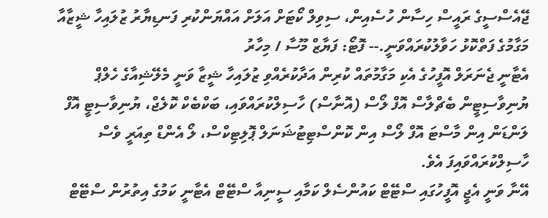ޖޭއެސްސީގެ ރައީސް ހިސާން ހުސެއިން، ސިވިލް ކޯޓަށް އަލަށް އައްޔަންކުރި ފަނޑިޔާރު ޒުލައިހާ ޝީޒާއާ މަގާމުގެ ފަތްކޮޅު ހަވާލުކުރައްވަނީ.-- ފޮޓޯ: ފަޔާޒް މޫސާ / މިހާރު
އެޓާނީ ޖެނަރަލް އޮފީހުގެ އެކި މަގާމުތައް ކުރިން އަދާކުރެއްވި ޒުލައިހާ ޝީޒާ ވަނީ މެލޭޝިއާގެ ހެލްޕް ޔުނިވާސިޓީން ބެޗްލާސް އޮފް ލޯސް (އޮނާސް) ހާސިލްކުރައްވައި، ބަކްބެކް ކޮލެޖް، ޔުނިވާސިޓީ އޮފް ލަންޑަން އިން މާސްޓަ އޮފް ލޯސް އިން ކޮންސްޓިޓުޝަނަލް ޕޮލިޓިކްސް، ލޯ އެންޑް ތިއަރީ ވެސް ހާސިލްކުރައްވައިފަ އެވެ.
އޭނާ ވަނީ އެޖީ އޮފީހުގައި ސްޓޭޓް ކައުންސެލް ކަމާއި ސީނިއާ ސްޓޭޓް އެޓާނީ ކަމުގެ އިތުރުން ސްޓޭޓް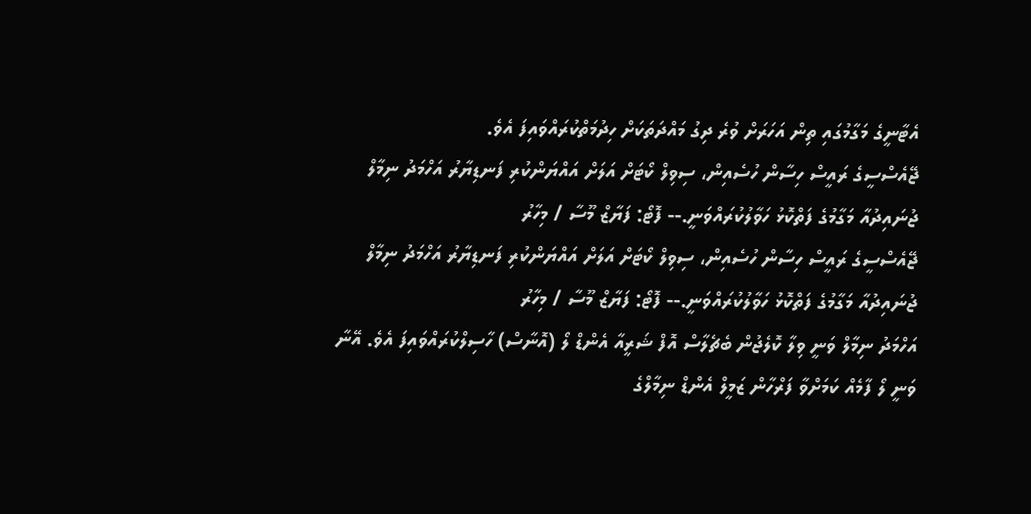އެޓާނީގެ މަގާމުގައި ތިން އަހަރަށް ވުރެ ދިގު މައްދަތަކަށް ހިދުމަތްކުރައްވައިފަ އެވެ.
ޖޭއެސްސީގެ ރައީސް ހިސާން ހުސެއިން، ސިވިލް ކޯޓަށް އަލަށް އައްޔަންކުރި ފަނޑިޔާރު އަހްމަދު ނިމާލް ޖުނައިދުއާ މަގާމުގެ ފަތްކޮޅު ހަވާލުކުރައްވަނީ.-- ފޮޓޯ: ފަޔާޒް މޫސާ / މިހާރު
ޖޭއެސްސީގެ ރައީސް ހިސާން ހުސެއިން، ސިވިލް ކޯޓަށް އަލަށް އައްޔަންކުރި ފަނޑިޔާރު އަހްމަދު ނިމާލް ޖުނައިދުއާ މަގާމުގެ ފަތްކޮޅު ހަވާލުކުރައްވަނީ.-- ފޮޓޯ: ފަޔާޒް މޫސާ / މިހާރު
އަހްމަދު ނިމާލް ވަނީ ވިލާ ކޮލެޖުން ބެޗެލާސް އޮފް ޝަރީއާ އެންޑް ލޯ (އޮނާސް) ހާސިލްކުރައްވައިފަ އެވެ. އޭނާ ވަނީ ލޯ ފާމެއް ކަމަށްވާ ފަރްހާން ޒަމީލް އެންޑް ނިމާލްގެ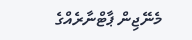މެނޭޖިން ޕާޓްނާރެއްގެ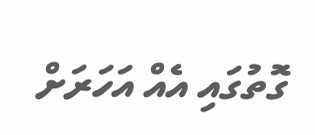ގޮތުގައި އެއް އަހަރަށް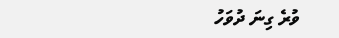ވުރެ ގިނަ ދުވަހު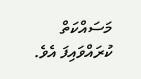މަސައްކަތް ކުރައްވައިފަ އެވެ.